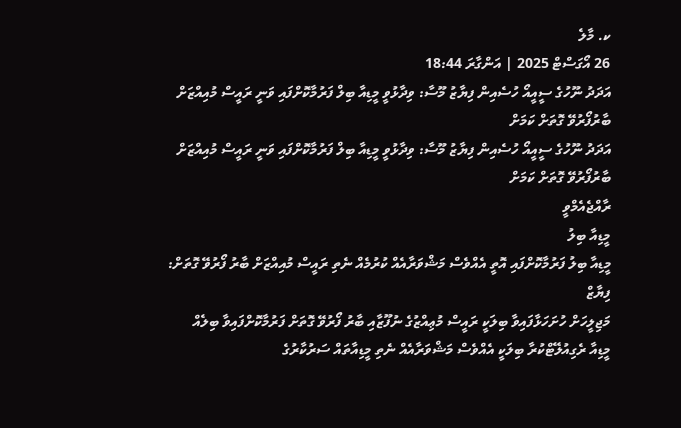ކ. މާލެ
26 އޯގަސްޓް 2025 | އަންގާރަ 18:44
އަދަދު ނޫހުގެ ސީއީއޯ ހުސެއިން ފިޔާޒު މޫސާ: ވިދާޅުވީ މީޑިއާ ބިލް ފަރުމާކޮށްފައި ވަނީ ރައީސް މުއިއްޒަށް ބާރުފޯރުވޭ ގޮތަށް ކަމަށް
އަދަދު ނޫހުގެ ސީއީއޯ ހުސެއިން ފިޔާޒު މޫސާ: ވިދާޅުވީ މީޑިއާ ބިލް ފަރުމާކޮށްފައި ވަނީ ރައީސް މުއިއްޒަށް ބާރުފޯރުވޭ ގޮތަށް ކަމަށް
ރާއްޖެއެމްވީ
މީޑިއާ ބިލު
މީޑިއާ ބިލު ފަރުމާކޮށްފައި އޮތީ އެއްވެސް މަޝްވަރާއެއް ކުރުމެއް ނެތި ރައީސް މުއިއްޒަށް ބާރު ފޯރުވޭ ގޮތަށް: ފިޔާޒް
މަޖިލީހަށް ހުށަހަޅާފައިވާ ބިލަކީ ރައީސް މުޢިއްޒުގެ ނުފޫޒާއި ބާރު ފޯރުވޭ ގޮތަށް ފަރުމާކޮށްފައިވާ ބިލެއް
މީޑިއާ ރެގިއުލޭޓްކުރާ ބިލަކީ އެއްވެސް މަޝްވަރާއެއް ނެތި މީޑިއާތައް ސަރުކާރުގެ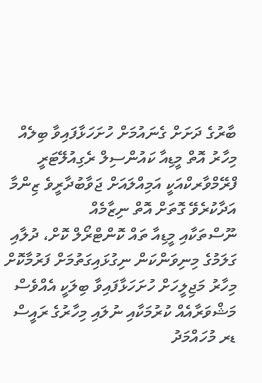ބާރުގެ ދަށަށް ގެނައުމަށް ހުށަހަޅާފައިވާ ބިލެއް
މިހާރު އޮތް މީޑިއާ ކައުންސިލް ރެގިއުލޭޓަރީ ފްރޭމްވާރކްއަކީ އަމިއްލައަށް ޖަވާބުދާރީވެ ޒިންމާ އަދާކުރެވޭ ގޮތަށް އޮތް ނިޒާމެއް
ނޫސްތަކާއި މީޑިއާ ތައް ކޮންޓްރޯލް ކޮށް، ދުލާއި ގަލަމުގެ މިނިވަންކަން ނިގުޅައިގަތުމަށް ފަރުމާކޮށް މިހާރު މަޖިލީހަށް ހުށަހަޅާފައިވާ ބިލަކީ އެއްވެސް މަޝްވަރާއެއް ކުރުމަކާއި ނުލައި މިހާރުގެ ރައީސް ޑރ މުހައްމަދު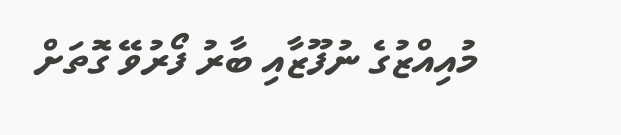މުއިއްޒުގެ ނުފޫޒާއި ބާރު ފޯރުވޭ ގޮތަށް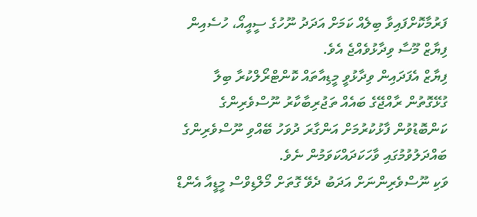ފަރުމާކޮށްފައިވާ ބިލެއް ކަމަށް އަދަދު ނޫހުގެ ސީއީއޯ، ހުސެއިން ފިޔާޒް މޫސާ ވިދާޅުވެއްޖެ އެވެ.
ފިޔާޒް އެފަދައިން ވިދާޅުވީ މީޑިއާތައް ކޮންޓްރޯލްކުރާ ބިލާ ގުޅޭގޮތުން ރާއްޖޭގެ ބައެއް ތަޖުރިބާކާރު ނޫސްވެރިންގެ ކަންބޮޑުވުން ފާޅުކުރުމަށް އަންގާރަ ދުވަހު ބޭއްވި ނޫސްވެރިންގެ ބައްދަލުވުމުގައި ވާހަކަދައްކަވަމުން ނެވެ.
ވަކި ނޫސްވެރިންނަށް އަދަބު ދެވޭ ގޮތަށް މޯލްޑިވްސް މީޑީއާ އެންޑް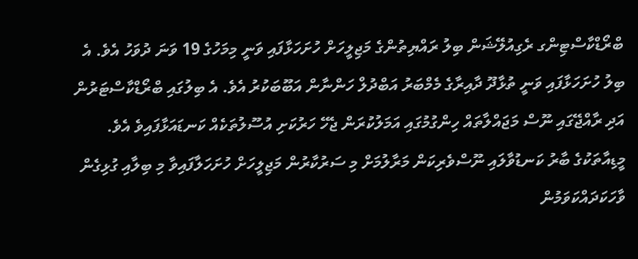ބްރޯޑްކާސްޓިންގ ރެގިއުލޭޝަން ބިލު ރައްޔިތުންގެ މަޖިލީހަށް ހުށަހަޅާފައި ވަނީ މިމަހުގެ 19 ވަނަ ދުވަހު އެވެ. އެ ބިލު ހުށަހަޅާފައި ވަނީ ތުޅާދޫ ދާއިރާގެ މެމްބަރު އަބްދުލް ހަންނާން އަބޫބަކުރު އެވެ. އެ ބިލުގައި ބްރޯޑްކާސްޓަރުން އަދި ރާއްޖޭގައި ނޫސް މަޖައްލާތައް ހިންގުމުގައި އަމަލުކުރަން ޖެހޭ ހަރުކަށި އުސޫލުތަކެއް ކަނޑައަޅާފައިވެ އެވެ.
މީޑިއާތަކުގެ ބާރު ކަނޑުވާލައި ނޫސްވެރިކަން މަރާލުމަށް މި ސަރުކާރުން މަޖިލީހަށް ހުށަހަލާފައިވާ މި ބިލާއި ގުޅިގެން ވާހަކަދައްކަވަމުން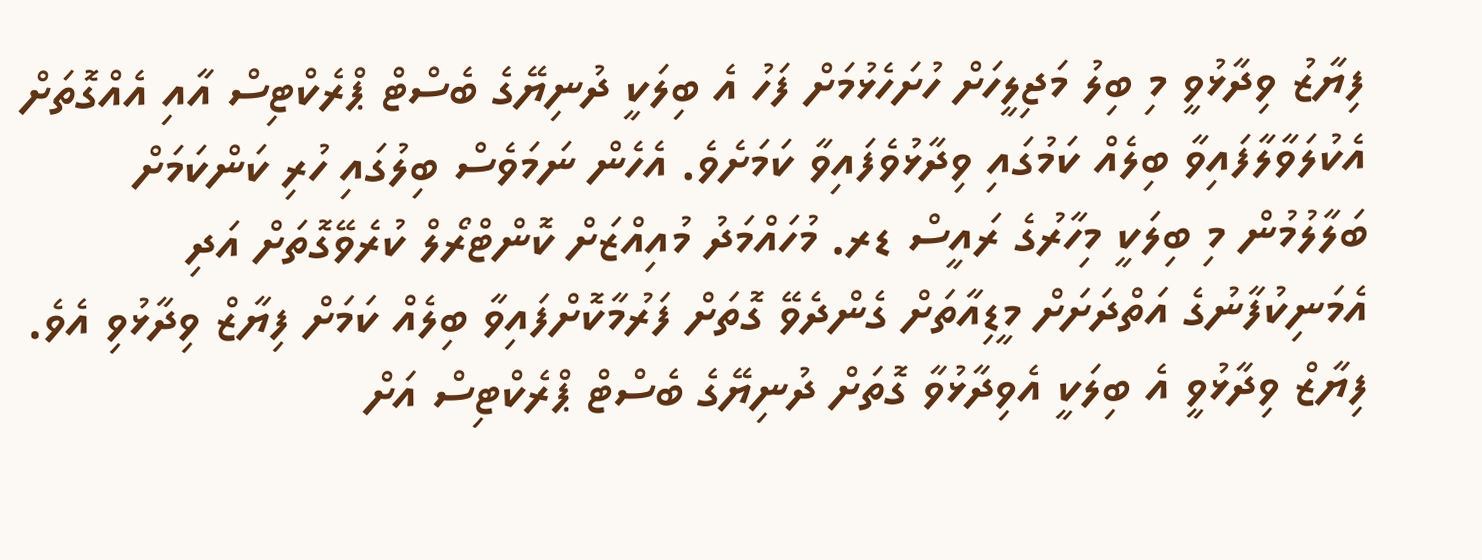ފިޔާޒު ވިދާޅުވީ މި ބިލު މަޖިލީހަށް ހުށަހެޅުމަށް ފަހު އެ ބިލަކީ ދުނިޔޭގެ ބެސްޓް ޕްރެކްޓިސް އާއި އެއްގޮތަށް އެކުލަވާލާފައިވާ ބިލެއް ކަމުގައި ވިދާޅުވެފައިވާ ކަމަށެވެ. އެހެން ނަމަވެސް ބިލުގައި ހުރި ކަންކަމަށް ބަލާލުމުން މި ބިލަކީ މިހާރުގެ ރައީސް ޑރ. މުހައްމަދު މުއިއްޒަށް ކޮންޓްރޯލް ކުރެވޭގޮތަށް އަދި އެމަނިކުފާނުގެ އަތްދަށަށް މީޑިއާތަށް ގެންދެވޭ ގޮތަށް ފަރުމާކޮށްފައިވާ ބިލެއް ކަމަށް ފިޔާޒް ވިދާޅުވި އެވެ.
ފިޔާޒް ވިދާޅުވީ އެ ބިލަކީ އެވިދާޅުވާ ގޮތަށް ދުނިޔޭގެ ބެސްޓް ޕްރެކްޓިސް އަށް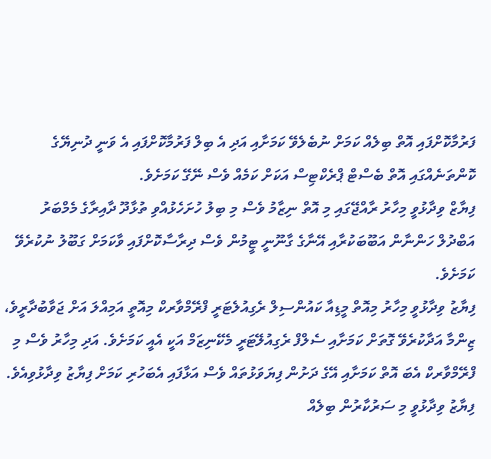ފަރުމާކޮށްފައި އޮތް ބިލެއް ކަމަށް ނުބެލެވޭ ކަމަށާއި އަދި އެ ބިލް ފަރުމާކޮށްފައި އެ ވަނީ ދުނިޔޭގެ ކޮންތަނެއްގައި އޮތް ބެސްޓް ޕްރެކްޓިސް އަކަށް ކަމެއް ވެސް ނޭގޭ ކަމަށެވެ.
ފިޔާޒް ވިދާޅުވީ މިހާރު ރާއްޖޭގައި މި އޮތް ނިޒާމު ވެސް މި ބިލު ހުށަހެޅުއްވި ތުޅާދޫ ދާއިރާގެ މެމްބަރު އަބްދުލް ހަންނާން އަބޫބަކުރާއި އޭނާގެ ގާނޫނީ ޓީމުން ވެސް ދިރާސާކޮށްފައި ވާކަމަށް ގަބޫލު ނުކުރެވޭ ކަމަށެވެ.
ފިޔާޒު ވިދާޅުވީ މިހާރު މިއޮތް މީޑިއާ ކައުންސިލް ރެގިއުލެޓަރީ ފްރޭމްވާރކް މިއޮތީ އަމިއްލަ އަށް ޖަވާބުދާރީވެ، ޒިންމާ އަދާކުރެވޭ ގޮތަށް ކަމަށާއި ސެލްފް ރެގިއުލޭޓަރީ މެކޭނިޒަމް އަކީ އެއީ ކަމަށެވެ. އަދި މިހާރު ވެސް މި ފްރޭމްވާރކް އެބަ އޮތް ކަމަށާއި އޭގެ ދަށުން ފިޔަވަޅުތައް ވެސް އަޅާފައި އެބަހުރި ކަމަށް ފިޔާޒު ވިދާޅުވިއެވެ.
ފިޔާޒު ވިދާޅުވީ މި ސަރުކާރުން ބިލެއް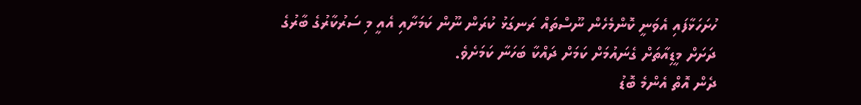ހުށަހަޅާފައި އެވަނީ ކޮންމެހެން ނޫސްތައް ރަނގަޅު ކުރަން ނޫން ކަމަށާއި އެއީ މި ސަރުކާރުގެ ބާރުގެ ދަށަށް މީޑިއާތަށް ގެނައުމަށް ކަމަށް ދައްކާ ބަހަނާ ކަމަށެވެ.
ދެން އޮތް އެންމެ ބޮޑު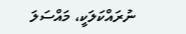ނުރައްކަލަކީ، މައްސަލަ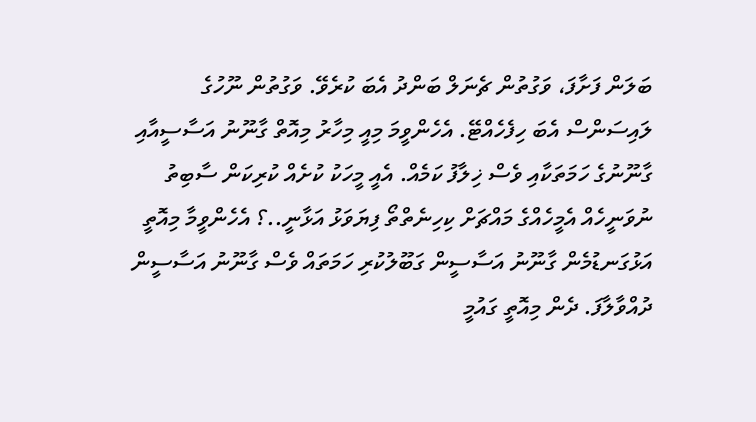ބަލަން ފަށާފަ، ވަގުތުން ޗެނަލް ބަންދު އެބަ ކުރެވޭ. ވަގުތުން ނޫހުގެ ލައިސަންސް އެބަ ހިފެހެއްޓޭ. އެހެންވީމަ މިއީ މިހާރު މިއޮތް ގާނޫނު އަސާސީއާއި ގާނޫނުގެ ހަމަތަކާއި ވެސް ޚިލާފު ކަމެއް. އެއީ މީހަކު ކުށެއް ކުރިކަން ސާބިތު ނުވަނީހެއް އެމީހެއްގެ މައްޗަށް ކިހިނެތްތޯ ފިޔަވަޅު އަޅާނީ..؟ އެހެންވީމާ މިއޮތީ އަޅުގަނޑުމެން ގާނޫނު އަސާސީން ގަބޫލުކުރި ހަމަތައް ވެސް ގާނޫނު އަސާސީން ދުއްވާލާފަ. ދެން މިއޮތީ ގައުމީ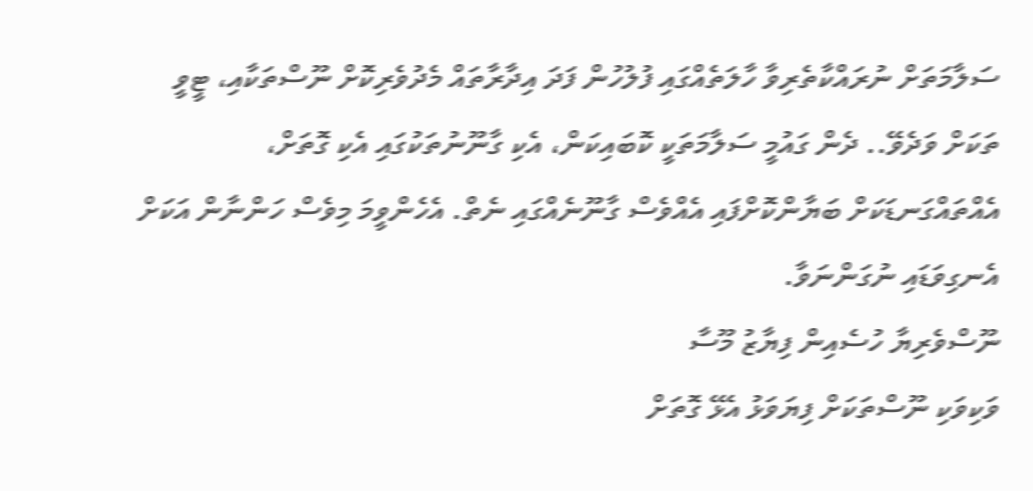ސަލާމަތަށް ނުރައްކާތެރިވާ ހާލަތެއްގައި ފުލުހުން ފަދަ އިދާރާތައް މެދުވެރިކޮށް ނޫސްތަކާއި، ޓީވީ ތަކަށް ވަދެވޭ.. ދެން ގައުމީ ސަލާމަތަކީ ކޮބައިކަން، އެކި ގާނޫނުތަކުގައި އެކި ގޮތަށް، އެއްތައްގަނޑަކަށް ބަޔާންކޮށްފައި އެއްވެސް ގާނޫނެއްގައި ނެތް. އެހެންވީމަ މިވެސް ހަންނާން އަކަށް އެނގިވަޑައި ނުގަންނަވާ.
ނޫސްވެރިޔާ ހުސެއިން ފިޔާޒު މޫސާ
ވަކިވަކި ނޫސްތަކަށް ފިޔަވަޅު އެޅޭ ގޮތަށް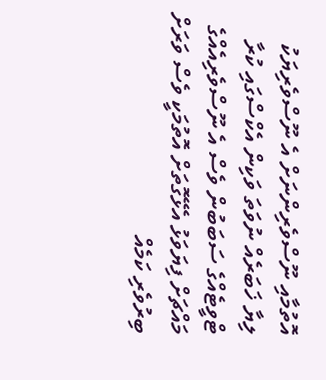އޮތުމާއި ނޫސްވެރިންނަށް އެ ނޫސްވެރިޔަކު ލިޔާ ޚަބަރެއް ނުވަތަ ވަކިން އެކްސްގައި ކުރާ ޓްވީޓެއްގެ ސަބަބުން ވެސް އެ ނޫސްވެރިއެއްގެ މައްޗަށް ފިޔަވަޅު އެޅޭގޮތަށް އޮތުމަކީ ވެސް ވަރަށް ބިރުވެރި ކަމެއް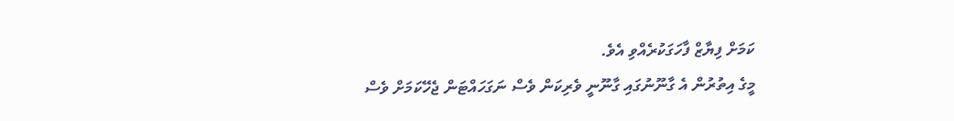ކަމަށް ފިޔާޒް ފާހަގަކުރެއްވި އެވެ.
މީގެ އިތުރުން އެ ގާނޫނުގައި ގާނޫނީ ވެރިކަން ވެސް ނަގަހައްޓަން ޖެހޭކަމަށް ވެސް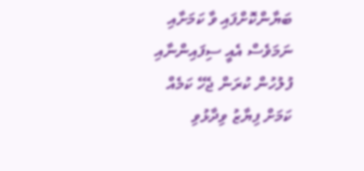ބަޔާންކޮށްފައި ވާ ކަމަށާއި ނަމަވެސް އެއީ ސިފައިންނާއި ފުލުހުން ކުރަން ޖެހޭ ކަމެއް ކަމަށް ފިޔާޒު ވިދާޅުވި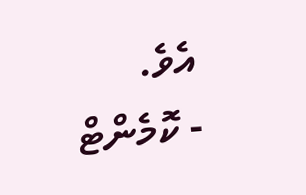އެވެ.
- ކޮމެންޓް